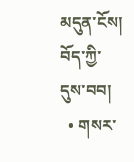མདུན་ངོས།
བོད་ཀྱི་དུས་བབ།
  • གསར་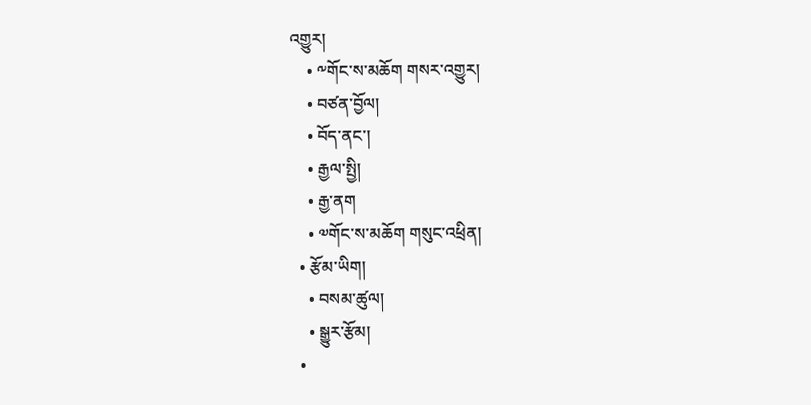འགྱུར།
    • ༸གོང་ས་མཆོག གསར་འགྱུར།
    • བཙན་བྱོལ།
    • བོད་ནང་།
    • རྒྱལ་སྤྱི།
    • རྒྱ་ནག
    • ༧གོང་ས་མཆོག གསུང་འཕྲིན།
  • རྩོམ་ཡིག།
    • བསམ་ཚུལ།
    • སྒྱུར་རྩོམ།
  •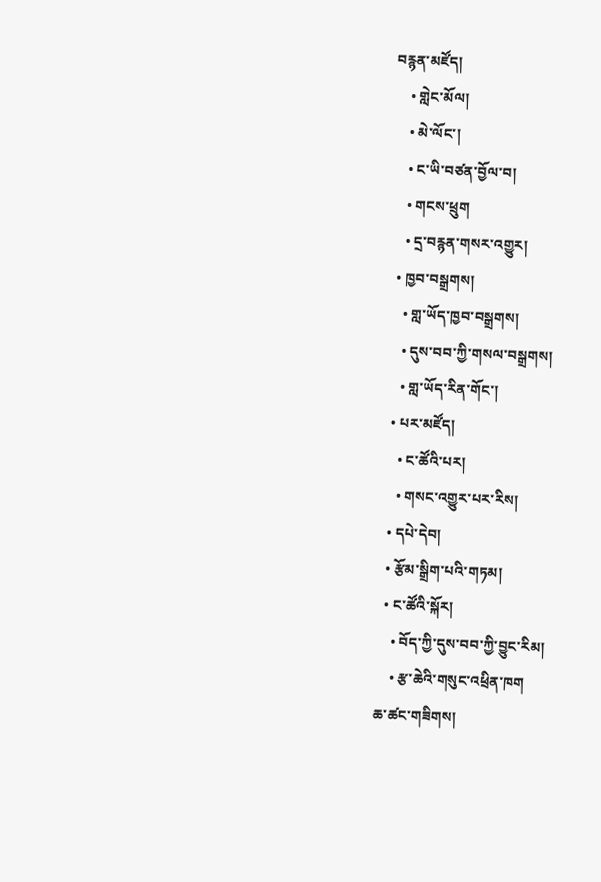བརྙན་མཛོད།
    • གླེང་མོལ།
    • མེ་ལོང་།
    • ང་ཡི་བཙན་བྱོལ་བ།
    • གངས་ཕྲུག
    • དྲ་བརྙན་གསར་འགྱུར།
  • ཁྱབ་བསྒྲགས།
    • གླ་ཡོད་ཁྱབ་བསྒྲགས།
    • དུས་བབ་ཀྱི་གསལ་བསྒྲགས།
    • གླ་ཡོད་རིན་གོང་།
  • པར་མཛོད།
    • ང་ཚོའི་པར།
    • གསང་འགྱུར་པར་རིས།
  • དཔེ་དེབ།
  • རྩོམ་སྒྲིག་པའི་གཏམ།
  • ང་ཚོའི་སྐོར།
    • བོད་ཀྱི་དུས་བབ་ཀྱི་བྱུང་རིམ།
    • རྩ་ཆེའི་གསུང་འཕྲིན་ཁག
ཆ་ཚང་གཟིགས།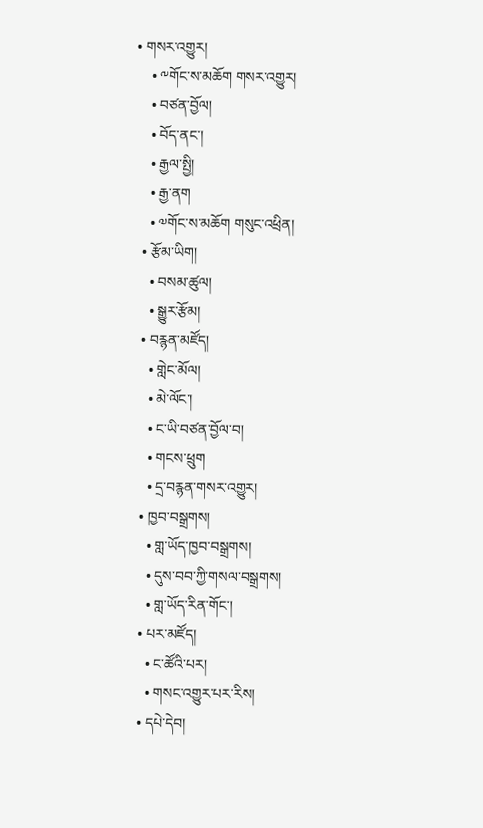• གསར་འགྱུར།
    • ༸གོང་ས་མཆོག གསར་འགྱུར།
    • བཙན་བྱོལ།
    • བོད་ནང་།
    • རྒྱལ་སྤྱི།
    • རྒྱ་ནག
    • ༧གོང་ས་མཆོག གསུང་འཕྲིན།
  • རྩོམ་ཡིག།
    • བསམ་ཚུལ།
    • སྒྱུར་རྩོམ།
  • བརྙན་མཛོད།
    • གླེང་མོལ།
    • མེ་ལོང་།
    • ང་ཡི་བཙན་བྱོལ་བ།
    • གངས་ཕྲུག
    • དྲ་བརྙན་གསར་འགྱུར།
  • ཁྱབ་བསྒྲགས།
    • གླ་ཡོད་ཁྱབ་བསྒྲགས།
    • དུས་བབ་ཀྱི་གསལ་བསྒྲགས།
    • གླ་ཡོད་རིན་གོང་།
  • པར་མཛོད།
    • ང་ཚོའི་པར།
    • གསང་འགྱུར་པར་རིས།
  • དཔེ་དེབ།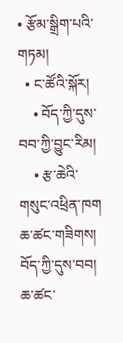• རྩོམ་སྒྲིག་པའི་གཏམ།
  • ང་ཚོའི་སྐོར།
    • བོད་ཀྱི་དུས་བབ་ཀྱི་བྱུང་རིམ།
    • རྩ་ཆེའི་གསུང་འཕྲིན་ཁག
ཆ་ཚང་གཟིགས།
བོད་ཀྱི་དུས་བབ།
ཆ་ཚང་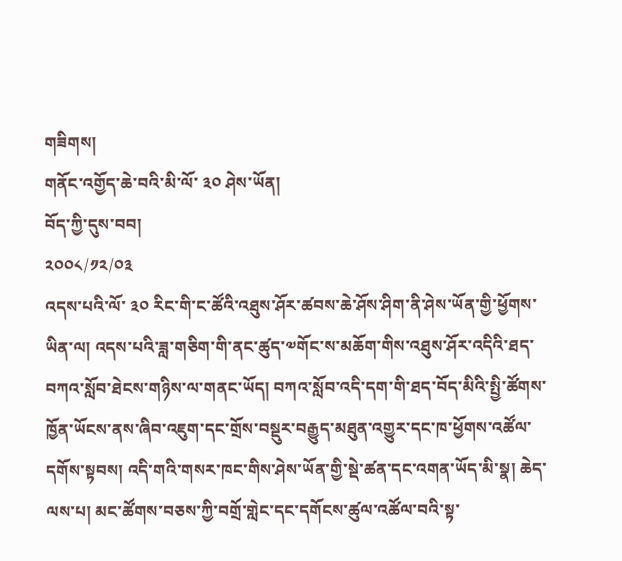གཟིགས།
གནོང་འགྱོད་ཆེ་བའི་མི་ལོ་ ༣༠ ཤེས་ཡོན།
བོད་ཀྱི་དུས་བབ།
༢༠༠༨/༡༢/༠༣
འདས་པའི་ལོ་ ༣༠ རིང་གི་ང་ཚོའི་འཐུས་ཤོར་ཚབས་ཆེ་ཤོས་ཤིག་ནི་ཤེས་ཡོན་གྱི་ཕྱོགས་ཡིན་ལ། འདས་པའི་ཟླ་གཅིག་གི་ནང་ཚུད་༧གོང་ས་མཆོག་གིས་འཐུས་ཤོར་འདིའི་ཐད་བཀའ་སློབ་ཐེངས་གཉིས་ལ་གནང་ཡོད། བཀའ་སློབ་འདི་དག་གི་ཐད་བོད་མིའི་སྤྱི་ཚོགས་ཁྱོན་ཡོངས་ནས་ཞིབ་འཇུག་དང་གྲོས་བསྡུར་བརྒྱུད་མཐུན་འགྱུར་དང་ཁ་ཕྱོགས་འཚོལ་དགོས་སྟབས། འདི་གའི་གསར་ཁང་གིས་ཤེས་ཡོན་གྱི་སྡེ་ཚན་དང་འགན་ཡོད་མི་སྣ། ཆེད་ལས་པ། མང་ཚོགས་བཅས་ཀྱི་བགྲོ་གླེང་དང་དགོངས་ཚུལ་འཚོལ་བའི་སྟ་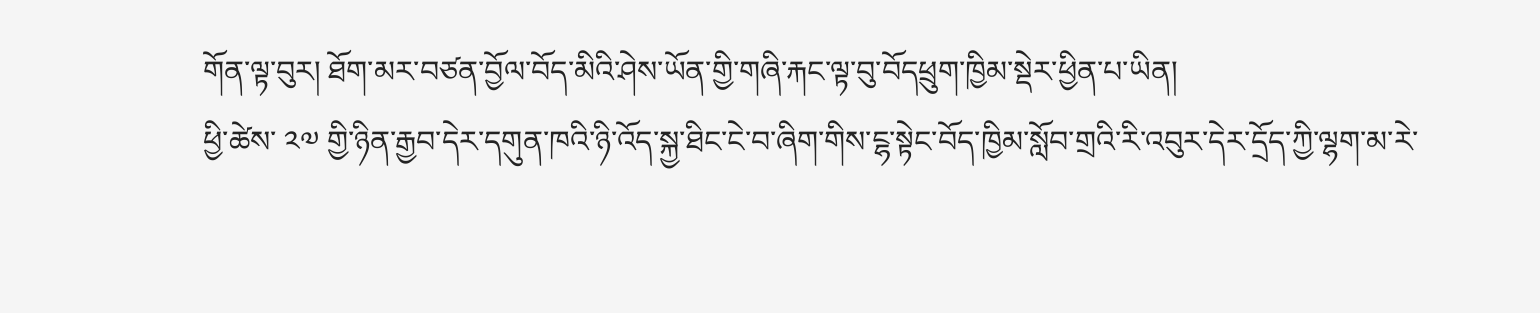གོན་ལྟ་བུར། ཐོག་མར་བཙན་བྱོལ་བོད་མིའི་ཤེས་ཡོན་གྱི་གཞི་རྐང་ལྟ་བུ་བོདཕྲུག་ཁྱིམ་སྡེར་ཕྱིན་པ་ཡིན།
ཕྱི་ཚེས་ ༢༧ གྱི་ཉིན་རྒྱབ་དེར་དགུན་ཁའི་ཉི་འོད་སྐྱ་ཐིང་ངེ་བ་ཞིག་གིས་ངྷ་སྟེང་བོད་ཁྱིམ་སློབ་གྲའི་རི་འབུར་དེར་དྲོད་ཀྱི་ལྷག་མ་རེ་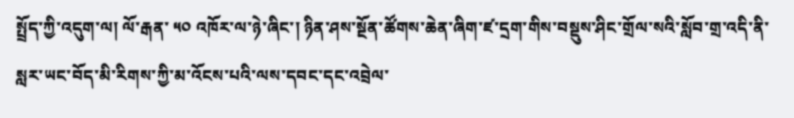སྤྲོད་ཀྱི་འདུག་ལ། ལོ་རྒན་ ༥༠ འཁོར་ལ་ཉེ་ཞིང་། ཉིན་ཤས་སྔོན་ཚོགས་ཆེན་ཞིག་ཛ་དྲག་གིས་བསྡུས་ཤིང་གྲོལ་སའི་སློབ་གྲ་འདི་ནི་སླར་ཡང་བོད་མི་རིགས་ཀྱི་མ་འོངས་པའི་ལས་དབང་དང་འབྲེལ་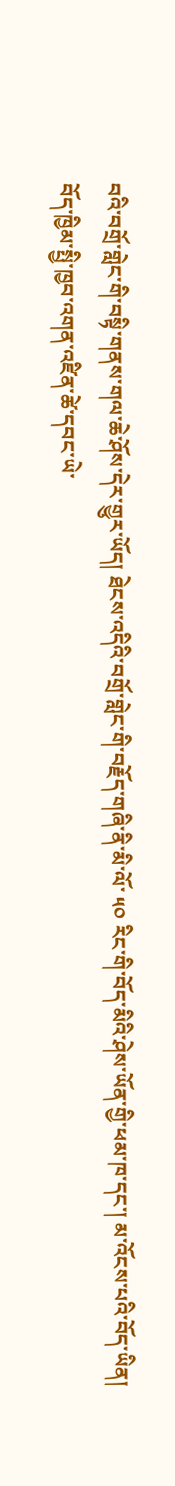བའི་བགྲོ་གླེང་གི་བསྟི་གནས་གལ་ཆེ་ཤོས་དེར་གྱུར་ཡོད། ཐེངས་འདིའི་བགྲོ་གླེང་གི་བརྗོད་གཞི་ནི་མི་ལོ་ ༥༠ རིང་གི་བོད་མིའི་ཤེས་ཡོན་གྱི་ཕམ་ཁ་དང་། མ་འོངས་པའི་བོད་ཡིན།
བོད་ཁྱིམ་སྤྱི་ཁྱབ་འགན་འཛིན་ཚེ་དབང་ཡེ་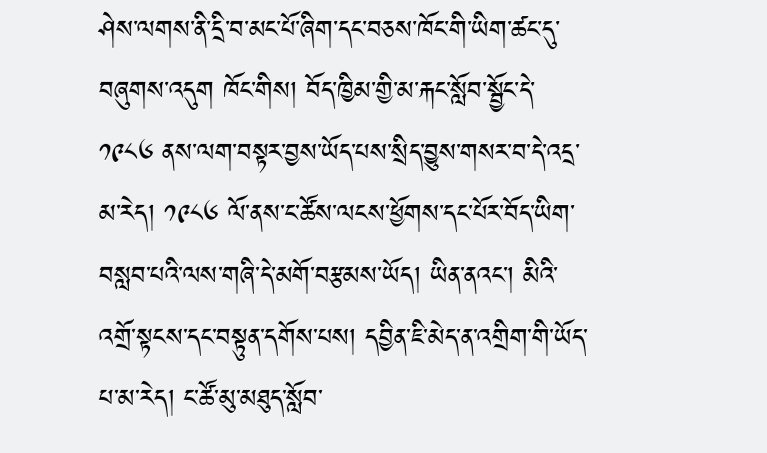ཤེས་ལགས་ནི་དྲི་བ་མང་པོ་ཞིག་དང་བཅས་ཁོང་གི་ཡིག་ཚང་དུ་བཞུགས་འདུག ཁོང་གིས། བོད་ཁྱིམ་གྱི་མ་རྐང་སློབ་སྦྱོང་དེ་ ༡༩༨༦ ནས་ལག་བསྟར་བྱས་ཡོད་པས་སྲིད་བྱུས་གསར་བ་དེ་འདྲ་མ་རེད། ༡༩༨༦ ལོ་ནས་ང་ཚོས་ལངས་ཕྱོགས་དང་པོར་བོད་ཡིག་བསླབ་པའི་ལས་གཞི་དེ་མགོ་བརྩམས་ཡོད། ཡིན་ནའང་། མིའི་འགྲོ་སྟངས་དང་བསྟུན་དགོས་པས། དབྱིན་ཇི་མེད་ན་འགྲིག་གི་ཡོད་པ་མ་རེད། ང་ཚོ་མུ་མཐུད་སློབ་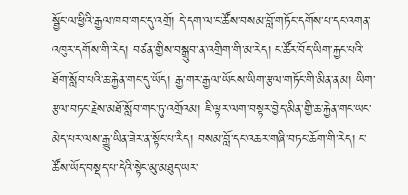སྦྱོང་ལ་ཕྱིའི་རྒྱལ་ཁབ་གང་དུ་འགྲོ། དེ་དག་ལ་ང་ཚོས་བསམ་བློ་གཏོང་དགོས་པ་དང་འགན་འཁུར་དགོས་གི་རེད། བཙན་གྱིས་བསྒྲུབ་ན་འགྲིག་གི་མ་རེད། ང་ཚོར་བོད་ཡིག་རྐྱང་པའི་ཐོག་སློབ་པའི་ཆ་རྐྱེན་གང་དུ་ཡོད། རྒྱ་གར་རྒྱལ་ཡོངས་ཡིག་རྩལ་གཏོང་གི་མིན་ནམ། ཡིག་རྩལ་བཏང་རྗེས་མཐོ་སློབ་གང་ཏུ་འགྲོའམ། ཇི་ལྟར་ལག་བསྟར་བྱེད་མིན་གྱི་ཆ་རྐྱེན་གང་ཡང་མེད་པར་ལས་རྒྱུ་ཡིན་ཟེར་ན་སྟོང་པ་རཻད། བསམ་བློ་དང་འཆར་གཞི་བཏང་ཆོག་གི་རེད། ང་ཚོས་ཡོད་བསྡད་པ་དེའི་སྟེང་མུ་མཐུད་ཡར་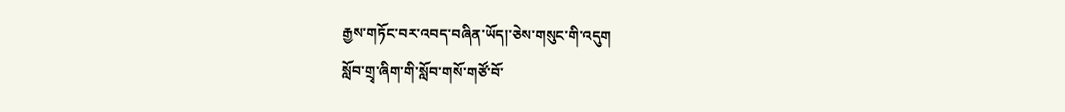རྒྱས་གཏོང་བར་འབད་བཞིན་ཡོད།་ཅེས་གསུང་གི་འདུག
སློབ་གྲྭ་ཞིག་གི་སློབ་གསོ་གཙོ་བོ་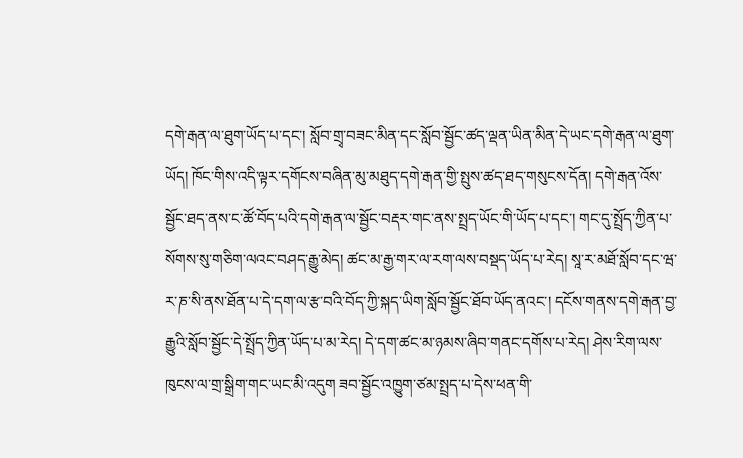དགེ་རྒན་ལ་ཐུག་ཡོད་པ་དང་། སློབ་གྲྭ་བཟང་མིན་དང་སློབ་སྦྱོང་ཚད་ལྡན་ཡིན་མིན་དེ་ཡང་དགེ་རྒན་ལ་ཐུག་ཡོད། ཁོང་གིས་འདི་ལྟར་དགོངས་བཞིན་མུ་མཐུད་དགེ་རྒན་གྱི་སྤུས་ཚད་ཐད་གསུངས་དོན། དགེ་རྒན་འོས་སྦྱོང་ཐད་ནས་ང་ཚོ་བོད་པའི་དགེ་རྒན་ལ་སྦྱོང་བརྡར་གང་ནས་སྤྲད་ཡོང་གི་ཡོད་པ་དང་། གང་དུ་སྤྲོད་ཀྱིན་པ་སོགས་སུ་གཅིག་ལའང་བཤད་རྒྱུ་མེད། ཚང་མ་རྒྱ་གར་ལ་རག་ལས་བསྡད་ཡོད་པ་རེད། སཱ་ར་མཐོ་སློབ་དང་ཝ་ར་ཎ་སི་ནས་ཐོན་པ་དེ་དག་ལ་རྩ་བའི་བོད་ཀྱི་སྐད་ཡིག་སློབ་སྦྱོང་ཐོབ་ཡོད་ནའང་། དངོས་གནས་དགེ་རྒན་བྱ་རྒྱུའི་སློབ་སྦྱོང་དེ་སྤྲོད་ཀྱིན་ཡོད་པ་མ་རེད། དེ་དག་ཚང་མ་ཉམས་ཞིབ་གནང་དགོས་པ་རེད། ཤེས་རིག་ལས་ཁུངས་ལ་གྲ་སྒྲིག་གང་ཡང་མི་འདུག ཟབ་སྦྱོང་འཁྱུག་ཙམ་སྤྲད་པ་དེས་ཕན་གི་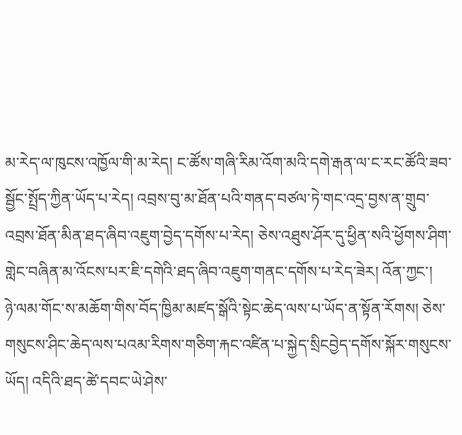མ་རེད་ལ་ཁུངས་འཁྱོལ་གི་མ་རེད། ང་ཚོས་གཞི་རིམ་འོག་མའི་དགེ་རྒན་ལ་ང་རང་ཚོའི་ཟབ་སྦྱོང་སྤྲོད་ཀྱིན་ཡོད་པ་རེད། འབྲས་བུ་མ་ཐོན་པའི་གནད་བཙལ་ཏེ་གང་འདྲ་བྱས་ན་གྲུབ་འབྲས་ཐོན་མིན་ཐད་ཞིབ་འཇུག་བྱེད་དགོས་པ་རེད། ཅེས་འཐུས་ཤོར་དུ་ཕྱིན་སའི་ཕྱོགས་ཤིག་གླེང་བཞིན་མ་འོངས་པར་ཇི་དགེའི་ཐད་ཞིབ་འཇུག་གནང་དགོས་པ་རེད་ཟེར། འོན་ཀྱང་།
ཉེ་ལམ་གོང་ས་མཆོག་གིས་བོད་ཁྱིམ་མཛད་སྒོའི་སྟེང་ཆེད་ལས་པ་ཡོད་ན་སྟོན་རོགས། ཅེས་གསུངས་ཤིང་ཆེད་ལས་པའམ་རིགས་གཅིག་རྐང་འཛིན་པ་སྐྱེད་སྲིངབྱེད་དགོས་སྐོར་གསུངས་ཡོད། འདིའི་ཐད་ཚེ་དབང་ཡེ་ཤེས་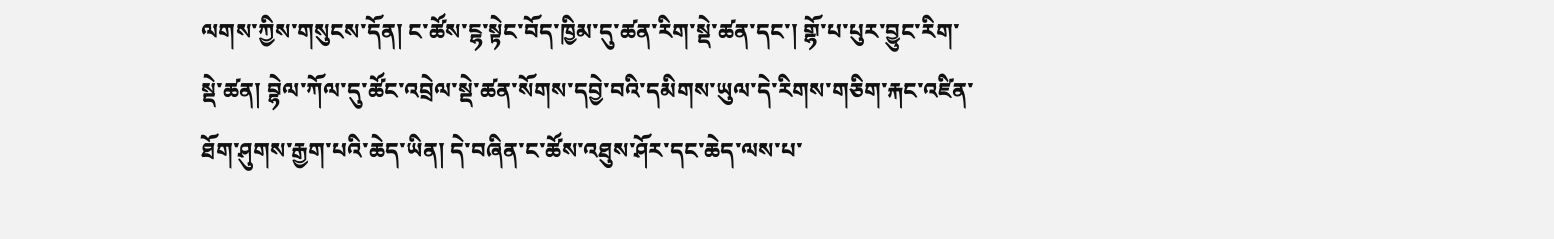ལགས་ཀྱིས་གསུངས་དོན། ང་ཚོས་ངྷ་སྟེང་བོད་ཁྱིམ་དུ་ཚན་རིག་སྡེ་ཚན་དང་། གྷོ་པ་པུར་བྱུང་རིག་སྡེ་ཚན། བྷེལ་ཀོལ་དུ་ཚོང་འབྲེལ་སྡེ་ཚན་སོགས་དབྱེ་བའི་དམིགས་ཡུལ་དེ་རིགས་གཅིག་རྐང་འཛིན་ཐོག་ཤུགས་རྒྱག་པའི་ཆེད་ཡིན། དེ་བཞིན་ང་ཚོས་འཐུས་ཤོར་དང་ཆེད་ལས་པ་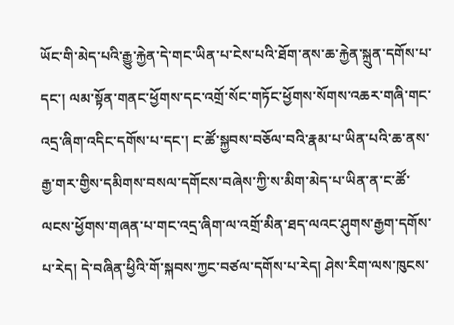ཡོང་གི་མེད་པའི་རྒྱུ་རྐྱེན་དེ་གང་ཡིན་པ་ངེས་པའི་ཐོག་ནས་ཆ་རྐྱེན་སྐྲུན་དགོས་པ་དང་། ལམ་སྟོན་གནང་ཕྱོགས་དང་འགྲོ་སོང་གཏོང་ཕྱོགས་སོགས་འཆར་གཞི་གང་འདྲ་ཞིག་འདིང་དགོས་པ་དང་། ང་ཚོ་སྐྱབས་བཅོལ་བའི་རྣམ་པ་ཡིན་པའི་ཆ་ནས་རྒྱ་གར་གྱིས་དམིགས་བསལ་དགོངས་བཞེས་ཀྱི་ས་མིག་མེད་པ་ཡིན་ན་ང་ཚོ་ལངས་ཕྱོགས་གཞན་པ་གང་འདྲ་ཞིག་ལ་འགྲོ་མིན་ཐད་ལའང་ཤུགས་རྒྱག་དགོས་པ་རེད། དེ་བཞིན་ཕྱིའི་གོ་སྐབས་ཀྱང་བཙལ་དགོས་པ་རེད། ཤེས་རིག་ལས་ཁུངས་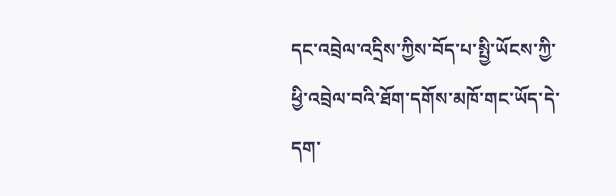དང་འབྲེལ་འདྲིས་ཀྱིས་བོད་པ་སྤྱི་ཡོངས་ཀྱི་ཕྱི་འབྲེལ་བའི་ཐོག་དགོས་མཁོ་གང་ཡོད་དེ་དག་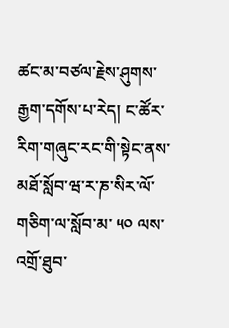ཚང་མ་བཙལ་རྗེས་ཤུགས་རྒྱག་དགོས་པ་རེད། ང་ཚོར་རིག་གཞུང་རང་གི་སྟེང་ནས་མཐོ་སློབ་ཝ་ར་ཎ་སིར་ལོ་གཅིག་ལ་སློབ་མ་ ༥༠ ལས་འགྲོ་ཐུབ་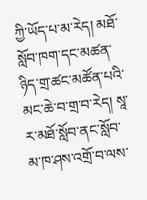ཀྱི་ཡོད་པ་མ་རེད། མཐོ་སློབ་ཁག་དང་མཚན་ཉིད་གྲ་ཚང་མཚོན་པའི་མང་ཆེ་བ་གྲ་བ་རེད། སཱ་ར་མཐོ་སློབ་ནང་སློབ་མ་ཁ་ཤས་འགྲོ་བ་ལས་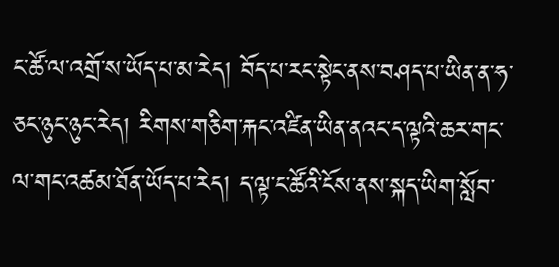ང་ཚོ་ལ་འགྲོ་ས་ཡོད་པ་མ་རེད། བོད་པ་རང་སྟེང་ནས་བཤད་པ་ཡིན་ན་ཧ་ཅང་ཉུང་ཉུང་རེད། རིགས་གཅིག་རྐང་འཛིན་ཡིན་ནའང་ད་ལྟའི་ཆར་གང་ལ་གང་འཚམ་ཐོན་ཡོད་པ་རེད། ད་ལྟ་ང་ཚོའི་ངོས་ནས་སྐད་ཡིག་སློབ་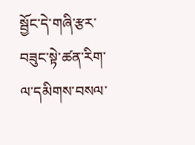སྦྱོང་དེ་གཞི་རྩར་བཟུང་སྟེ་ཚན་རིག་ལ་དམིགས་བསལ་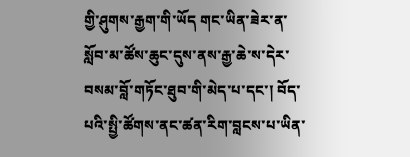གྱི་ཤུགས་རྒྱག་གི་ཡོད གང་ཡིན་ཟེར་ན་སློབ་མ་ཚོས་ཆུང་དུས་ནས་རྒྱ་ཆེ་ས་དེར་བསམ་བློ་གཏོང་ཐུབ་གི་མེད་པ་དང་། བོད་པའི་སྤྱི་ཚོགས་ནང་ཚན་རིག་བླངས་པ་ཡིན་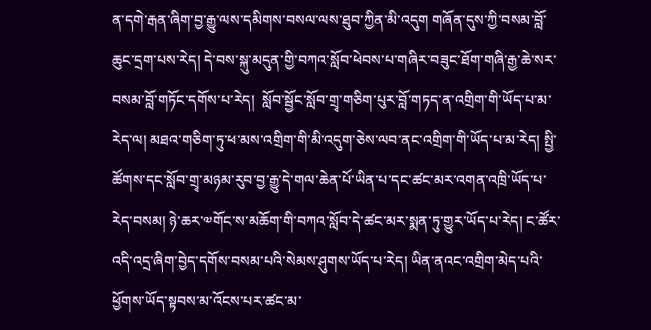ན་དགེ་རྒན་ཞིག་བྱ་རྒྱུ་ལས་དམིགས་བསལ་ལས་ཐུབ་ཀྱིན་མི་འདུག གཞོན་དུས་ཀྱི་བསམ་བློ་ཆུང་དྲག་པས་རེད། དེ་བས་སྐུ་མདུན་གྱི་བཀའ་སློབ་ཕེབས་པ་གཞིར་བཟུང་ཐོག་གཞི་རྒྱ་ཆེ་སར་བསམ་བློ་གཏོང་དགོས་པ་རེད།  སློབ་སྦྱོང་སློབ་གྲྭ་གཅིག་པུར་བློ་གཏད་ན་འགྲིག་གི་ཡོད་པ་མ་རེད་ལ། མཐའ་གཅིག་ཏུ་ཕ་མས་འགྲིག་གི་མི་འདུག་ཅེས་ལབ་ནང་འགྲིག་གི་ཡོད་པ་མ་རེད། སྤྱི་ཚོགས་དང་སློབ་གྲྭ་མཉམ་རུབ་བྱ་རྒྱུ་དེ་གལ་ཆེན་པོ་ཡིན་པ་དང་ཚང་མར་འགན་འཁྲི་ཡོད་པ་རེད་བསམ། ཉེ་ཆར་༧གོང་ས་མཆོག་གི་བཀའ་སློབ་དེ་ཚང་མར་སྨན་ཏུ་གྱུར་ཡོད་པ་རེད། ང་ཚོར་འདི་འདྲ་ཞིག་བྱེད་དགོས་བསམ་པའི་སེམས་ཤུགས་ཡོད་པ་རེད། ཡིན་ནའང་འགྲིག་མེད་པའི་ཕྱོགས་ཡོད་སྟབས་མ་འོངས་པར་ཚང་མ་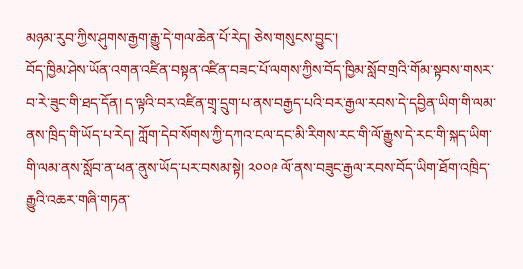མཉམ་རུབ་ཀྱིས་ཤུགས་རྒྱག་རྒྱུ་དེ་གལ་ཆེན་པོ་རེད། ཅེས་གསུངས་བྱུང་།
བོད་ཁྱིམ་ཤེས་ཡོན་འགན་འཛིན་བསྟན་འཛིན་བཟང་པོ་ལགས་ཀྱིས་བོད་ཁྱིམ་སློབ་གྲའི་གོམ་སྟབས་གསར་བ་རེ་ཟུང་གི་ཐད་དོན། ད་ལྟའི་བར་འཛིན་གྲྭ་དྲུག་པ་ནས་བརྒྱད་པའི་བར་རྒྱལ་རབས་དེ་དབྱིན་ཡིག་གི་ལམ་ནས་ཁྲིད་གི་ཡོད་པ་རེད། ཀློག་དེབ་སོགས་ཀྱི་དཀའ་ངལ་དང་མི་རིགས་རང་གི་ལོ་རྒྱུས་དེ་རང་གི་སྐད་ཡིག་གི་ལམ་ནས་སློབ་ན་ཕན་ནུས་ཡོད་པར་བསམ་སྟེ། ༢༠༠༩ ལོ་ནས་བཟུང་རྒྱལ་རབས་བོད་ཡིག་ཐོག་འཁྲིད་རྒྱུའི་འཆར་གཞི་གཏན་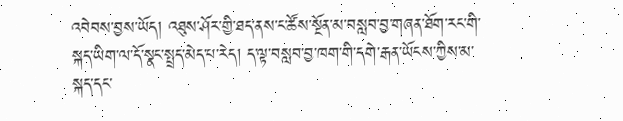འབེབས་བྱས་ཡོད། འཐུས་ཤོར་གྱི་ཐད་ནས་ང་ཚོས་སྔོན་མ་བསླབ་བྱ་གཞན་ཐོག་རང་གི་སྐད་ཡིག་ལ་དོ་སྣང་སྤྲད་མེད་པ་རེད། ད་ལྟ་བསླབ་བྱ་ཁག་གི་དགེ་རྒན་ཡོངས་ཀྱིས་མ་སྐད་དང་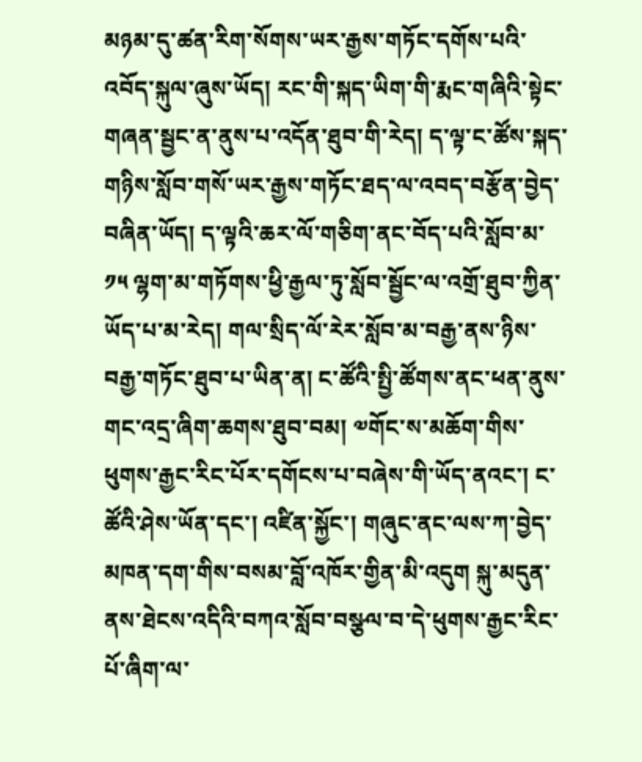མཉམ་དུ་ཚན་རིག་སོགས་ཡར་རྒྱས་གཏོང་དགོས་པའི་འབོད་སྐུལ་ཞུས་ཡོད། རང་གི་སྐད་ཡིག་གི་རྨང་གཞིའི་སྟེང་གཞན་སྦྱང་ན་ནུས་པ་འདོན་ཐུབ་གི་རེད། ད་ལྟ་ང་ཚོས་སྐད་གཉིས་སློབ་གསོ་ཡར་རྒྱས་གཏོང་ཐད་ལ་འབད་བརྩོན་བྱེད་བཞིན་ཡོད། ད་ལྟའི་ཆར་ལོ་གཅིག་ནང་བོད་པའི་སློབ་མ་ ༡༥ ལྷག་མ་གཏོགས་ཕྱི་རྒྱལ་ཏུ་སློབ་སྦྱོང་ལ་འགྲོ་ཐུབ་ཀྱིན་ཡོད་པ་མ་རེད། གལ་སྲིད་ལོ་རེར་སློབ་མ་བརྒྱ་ནས་ཉིས་བརྒྱ་གཏོང་ཐུབ་པ་ཡིན་ན། ང་ཚོའི་སྤྱི་ཚོགས་ནང་ཕན་ནུས་གང་འདྲ་ཞིག་ཆགས་ཐུབ་བམ། ༧གོང་ས་མཆོག་གིས་ཕུགས་རྒྱང་རིང་པོར་དགོངས་པ་བཞེས་གི་ཡོད་ནའང་། ང་ཚོའི་ཤེས་ཡོན་དང་། འཛིན་སྐྱོང་། གཞུང་ནང་ལས་ཀ་བྱེད་མཁན་དག་གིས་བསམ་བློ་འཁོར་གྱིན་མི་འདུག སྐུ་མདུན་ནས་ཐེངས་འདིའི་བཀའ་སློབ་བསྩལ་བ་དེ་ཕུགས་རྒྱང་རིང་པོ་ཞིག་ལ་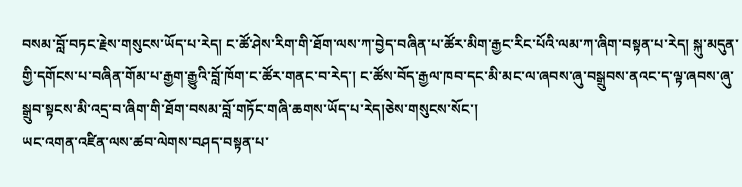བསམ་བློ་བཏང་རྗེས་གསུངས་ཡོད་པ་རེད། ང་ཚོ་ཤེས་རིག་གི་ཐོག་ལས་ཀ་བྱེད་བཞིན་པ་ཚོར་མིག་རྒྱང་རིང་པོའི་ལམ་ཀ་ཞིག་བསྟན་པ་རེད། སྐུ་མདུན་གྱི་དགོངས་པ་བཞིན་གོམ་པ་རྒྱག་རྒྱུའི་བློ་ཁོག་ང་ཚོར་གནང་བ་རེད་། ང་ཚོས་བོད་རྒྱལ་ཁབ་དང་མི་མང་ལ་ཞབས་ཞུ་བསྒྲུབས་ནའང་ད་ལྟ་ཞབས་ཞུ་སྒྲུབ་སྟངས་མི་འདྲ་བ་ཞིག་གི་ཐོག་བསམ་བློ་གཏོང་གཞི་ཆགས་ཡོད་པ་རེད།ཅེས་གསུངས་སོང་།
ཡང་འགན་འཛིན་ལས་ཚབ་ལེགས་བཤད་བསྟན་པ་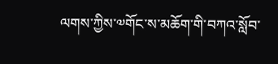ལགས་ཀྱིས་༧གོང་ས་མཆོག་གི་བཀའ་སློབ་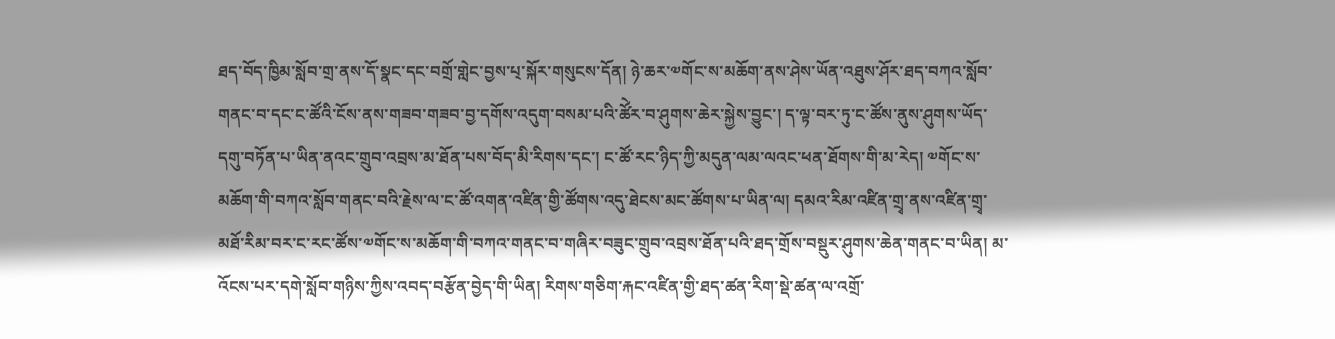ཐད་བོད་ཁྱིམ་སློབ་གྲ་ནས་དོ་སྣང་དང་བགྲོ་གླེང་བྱས་པ྄་སྐོར་གསུངས་དོན། ཉེ་ཆར་༧གོང་ས་མཆོག་ནས་ཤེས་ཡོན་འཐུས་ཤོར་ཐད་བཀའ་སློབ་གནང་བ་དང་ང་ཚོའི་ངོས་ནས་གཟབ་གཟབ་བྱ་དགོས་འདུག་བསམ་པའི་ཚོེར་བ་ཤུགས་ཆེར་སྐྱེས་བྱུང་། ད་ལྟ་བར་ཏུ་ང་ཚོས་ནུས་ཤུགས་ཡོད་དགུ་བཏོན་པ་ཡིན་ནའང་གྲུབ་འབྲས་མ་ཐོན་པས་བོད་མི་རིགས་དང་། ང་ཚོ་རང་ཉིད་ཀྱི་མདུན་ལམ་ལའང་ཕན་ཐོགས་གི་མ་རེད། ༧གོང་ས་མཆོག་གི་བཀའ་སློབ་གནང་བའི་རྗེས་ལ་ང་ཚོ་འགན་འཛིན་གྱི་ཚོགས་འདུ་ཐེངས་མང་ཚོགས་པ་ཡིན་ལ། དམའ་རིམ་འཛིན་གྲྭ་ནས་འཛིན་གྲྭ་མཐོ་རིམ་བར་ང་རང་ཚོས་༧གོང་ས་མཆོག་གི་བཀའ་གནང་བ་གཞིར་བཟུང་གྲུབ་འབྲས་ཐོན་པའི་ཐད་གྲོས་བསྡུར་ཤུགས་ཆེན་གནང་བ་ཡིན། མ་འོངས་པར་དགེ་སློབ་གཉིས་ཀྱིས་འབད་བརྩོན་བྱེད་གི་ཡིན། རིགས་གཅིག་རྐང་འཛིན་གྱི་ཐད་ཚན་རིག་སྡེ་ཚན་ལ་འགྲོ་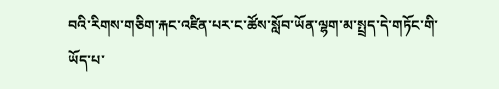བའི་རིགས་གཅིག་རྐང་འཛིན་པར་ང་ཚོས་སློབ་ཡོན་ལྷག་མ་སྤྲད་དེ་གཏོང་གི་ཡོད་པ་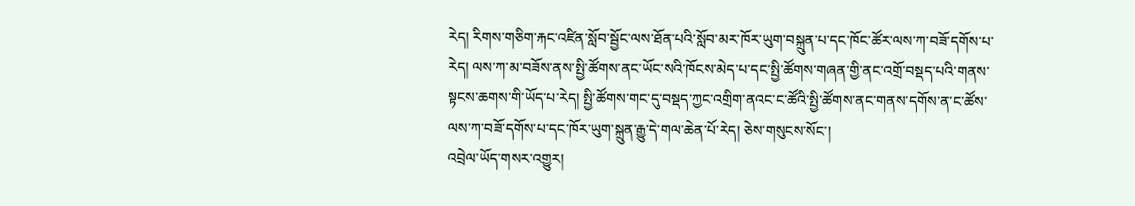རེད། རིགས་གཅིག་རྐང་འཛིན་སློབ་སྦྱོང་ལས་ཐོན་པའི་སློབ་མར་ཁོར་ཡུག་བསྐྲུན་པ་དང་ཁོང་ཚོར་ལས་ཀ་བཟོ་དགོས་པ་རེད། ལས་ཀ་མ་བཟོས་ནས་སྤྱི་ཚོགས་ནང་ཡོང་སའི་ཁོངས་མེད་པ་དང་སྤྱི་ཚོགས་གཞན་གྱི་ནང་འགྲོ་བསྡད་པའི་གནས་སྟངས་ཆགས་གི་ཡོད་པ་རེད། སྤྱི་ཚོགས་གང་དུ་བསྡད་ཀྱང་འགྲིག་ནའང་ང་ཚོའི་སྤྱི་ཚོགས་ནང་གནས་དགོས་ན་ང་ཚོས་ལས་ཀ་བཟོ་དགོས་པ་དང་ཁོར་ཡུག་སྐྲུན་རྒྱུ་དེ་གལ་ཆེན་པོ་རེད། ཅེས་གསུངས་སོང་།
འབྲེལ་ཡོད་གསར་འགྱུར།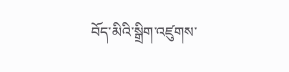བོད་མིའི་སྒྲིག་འཛུགས་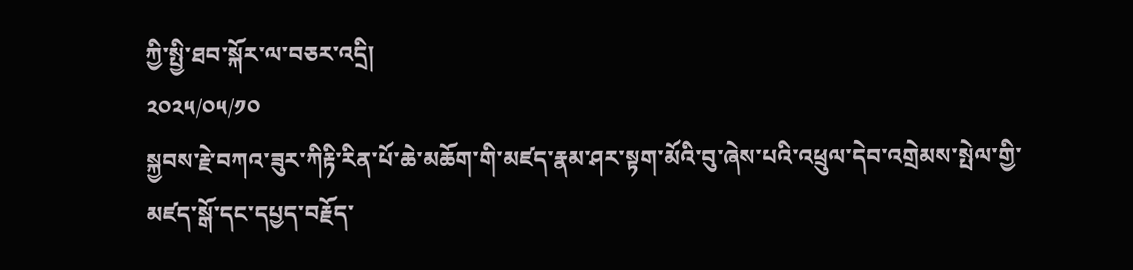ཀྱི་སྤྱི་ཐབ་སྐོར་ལ་བཅར་འདྲི།
༢༠༢༥/༠༥/༡༠
སྐྱབས་རྗེ་བཀའ་ཟུར་ཀིརྟི་རིན་པོ་ཆེ་མཆོག་གི་མཛད་རྣམ་ཤར་སྟག་མོའི་བུ་ཞེས་པའི་འཕྲུལ་དེབ་འགྲེམས་སྤེལ་གྱི་མཛད་སྒོ་དང་དཔྱད་བརྗོད་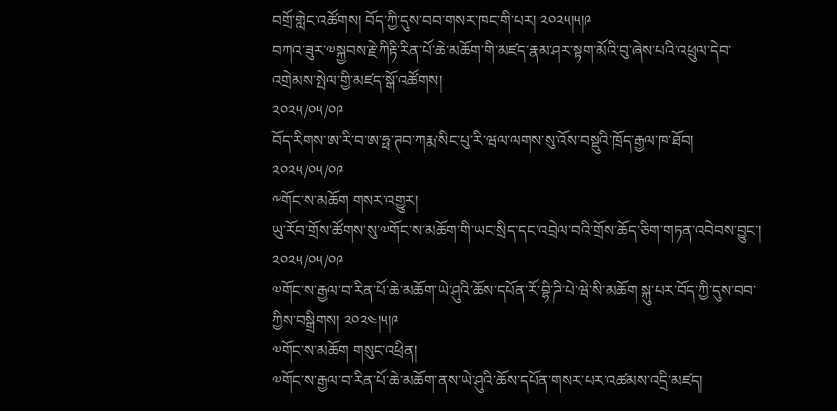བགྲོ་གླེང་འཚོགས། བོད་ཀྱི་དུས་བབ་གསར་ཁང་གི་པར། ༢༠༢༥།༥།༩
བཀའ་ཟུར་༧སྐྱབས་རྗེ་ཀིརྟི་རིན་པོ་ཆེ་མཆོག་གི་མཛད་རྣམ་ཤར་སྟག་མོའི་བུ་ཞེས་པའི་འཕྲུལ་དེབ་འགྲེམས་སྤེལ་གྱི་མཛད་སྒོ་འཚོགས།
༢༠༢༥/༠༥/༠༩
བོད་རིགས་ཨ་རི་བ་ཨ་ཧྥ་ཊབ་ཀརྨ་སིང་པུ་རི་ཝལ་ལགས་སུ་འོས་བསྡུའི་ཁྲོད་རྒྱལ་ཁ་ཐོབ།
༢༠༢༥/༠༥/༠༩
༸གོང་ས་མཆོག གསར་འགྱུར།
ཡུ་རོབ་གྲོས་ཚོགས་སུ་༧གོང་ས་མཆོག་གི་ཡང་སྲིད་དང་འབྲེལ་བའི་གྲོས་ཆོད་ཅིག་གཏན་འབེབས་བྱུང་།
༢༠༢༥/༠༥/༠༩
༧གོང་ས་རྒྱལ་བ་རིན་པོ་ཆེ་མཆོག་ཡེ་ཤུའི་ཆོས་དཔོན་རོ་བྷི་ཌི་པེ་ཝེ་སི་མཆོག སྐུ་པར་བོད་ཀྱི་དུས་བབ་ཀྱིས་བསྒྲིགས། ༢༠༢༤།༥།༩
༧གོང་ས་མཆོག གསུང་འཕྲིན།
༧གོང་ས་རྒྱལ་བ་རིན་པོ་ཆེ་མཆོག་ནས་ཡེ་ཤུའི་ཆོས་དཔོན་གསར་པར་འཚམས་འདྲི་མཛད།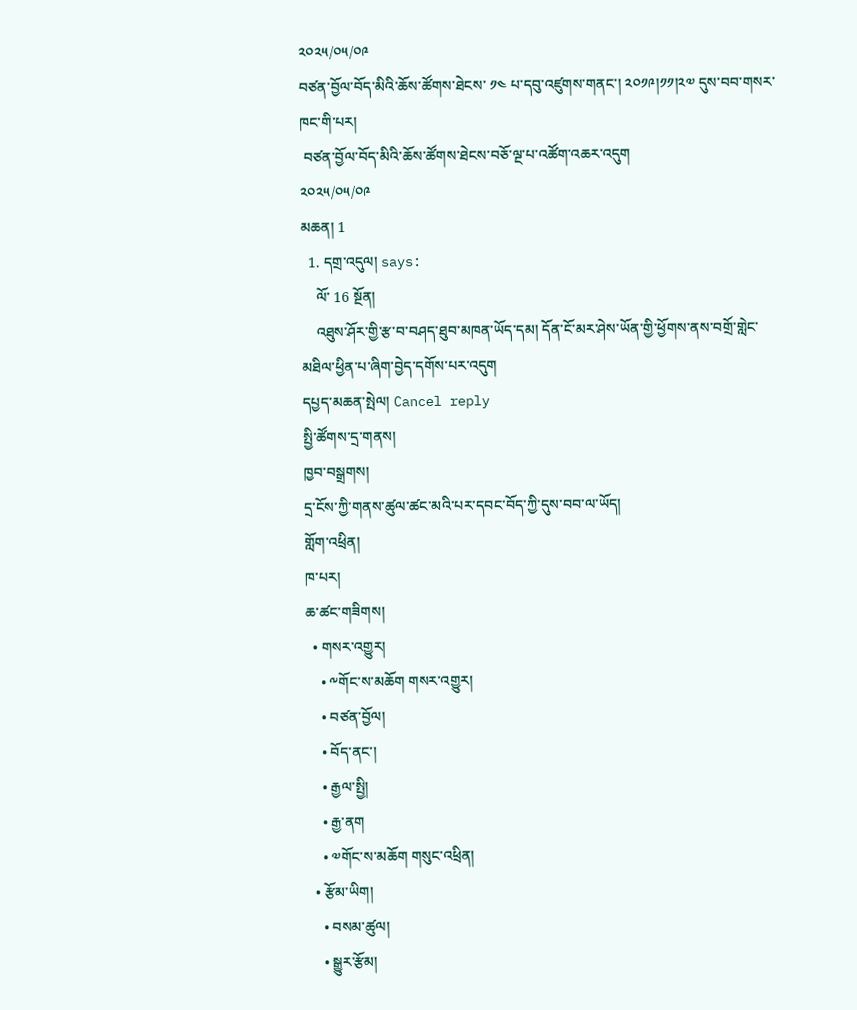༢༠༢༥/༠༥/༠༩
བཙན་བྱོལ་བོད་མིའི་ཆོས་ཚོགས་ཐེངས་ ༡༤ པ་དབུ་འཛུགས་གནང་། ༢༠༡༩།༡༡།༢༧ དུས་བབ་གསར་ཁང་གི་པར།
 བཙན་བྱོལ་བོད་མིའི་ཆོས་ཚོགས་ཐེངས་བཅོ་ལྔ་པ་འཚོག་འཆར་འདུག
༢༠༢༥/༠༥/༠༩
མཆན། 1
  1. དགྲ་འདུལ། says:
    ལོ་ 16 སྔོན།
    འཐུས་ཤོར་གྱི་རྩ་བ་བཤད་ཐུབ་མཁན་ཡོད་དམ། དོན་ངོ་མར་ཤེས་ཡོན་གྱི་ཕྱོགས་ནས་བགྲོ་གླེང་མཐིལ་ཕྱིན་པ་ཞིག་བྱེད་དགོས་པར་འདུག
དཔྱད་མཆན་སྤེལ། Cancel reply
སྤྱི་ཚོགས་དྲ་གནས།
ཁྱབ་བསྒྲགས།
དྲ་ངོས་ཀྱི་གནས་ཚུལ་ཚང་མའི་པར་དབང་བོད་ཀྱི་དུས་བབ་ལ་ཡོད།
གློག་འཕྲིན།
ཁ་པར།
ཆ་ཚང་གཟིགས།
  • གསར་འགྱུར།
    • ༸གོང་ས་མཆོག གསར་འགྱུར།
    • བཙན་བྱོལ།
    • བོད་ནང་།
    • རྒྱལ་སྤྱི།
    • རྒྱ་ནག
    • ༧གོང་ས་མཆོག གསུང་འཕྲིན།
  • རྩོམ་ཡིག།
    • བསམ་ཚུལ།
    • སྒྱུར་རྩོམ།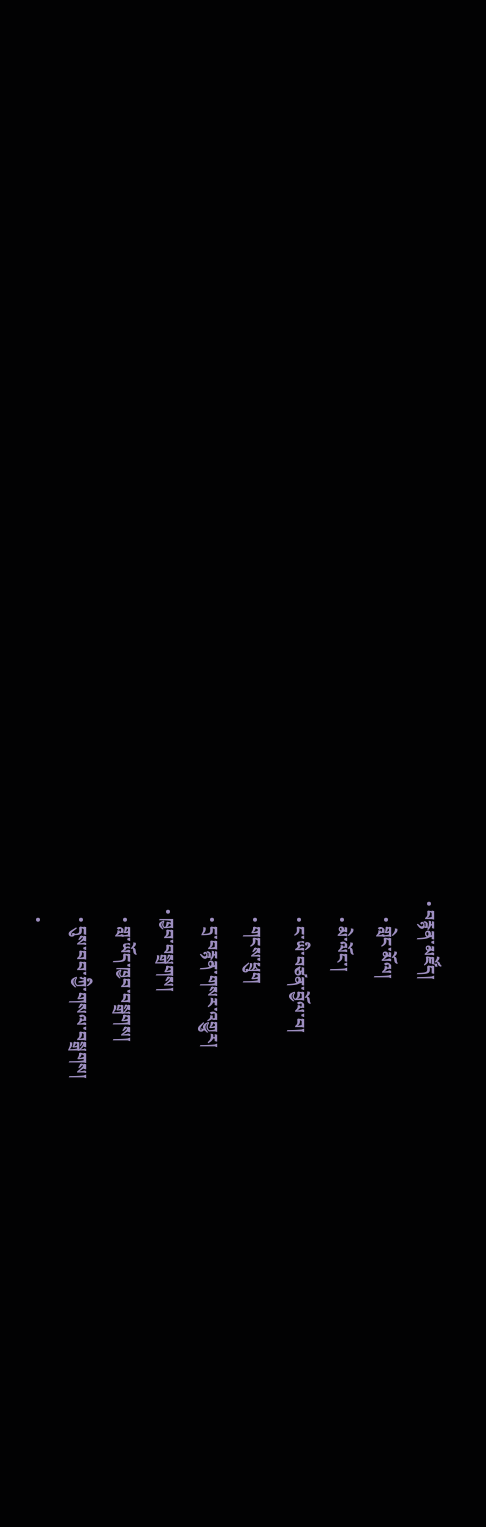• བརྙན་མཛོད།
    • གླེང་མོལ།
    • མེ་ལོང་།
    • ང་ཡི་བཙན་བྱོལ་བ།
    • གངས་ཕྲུག
    • དྲ་བརྙན་གསར་འགྱུར།
  • ཁྱབ་བསྒྲགས།
    • གླ་ཡོད་ཁྱབ་བསྒྲགས།
    • དུས་བབ་ཀྱི་གསལ་བསྒྲགས།
    •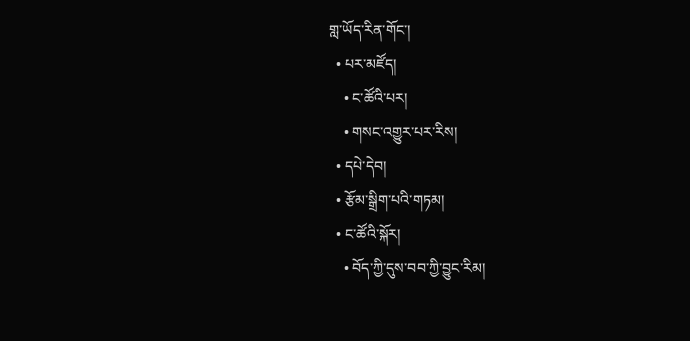གླ་ཡོད་རིན་གོང་།
  • པར་མཛོད།
    • ང་ཚོའི་པར།
    • གསང་འགྱུར་པར་རིས།
  • དཔེ་དེབ།
  • རྩོམ་སྒྲིག་པའི་གཏམ།
  • ང་ཚོའི་སྐོར།
    • བོད་ཀྱི་དུས་བབ་ཀྱི་བྱུང་རིམ།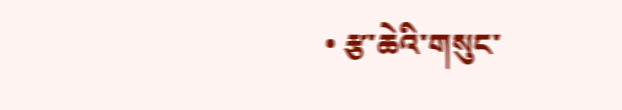• རྩ་ཆེའི་གསུང་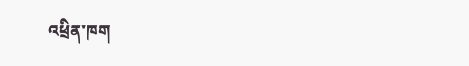འཕྲིན་ཁག